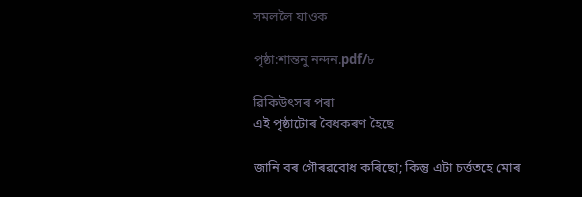সমললৈ যাওক

পৃষ্ঠা:শান্তনু নন্দন.pdf/৮

ৱিকিউৎসৰ পৰা
এই পৃষ্ঠাটোৰ বৈধকৰণ হৈছে

জানি বৰ গৌৰৱবোধ কৰিছো; কিন্তু এটা চৰ্ত্ততহে মোৰ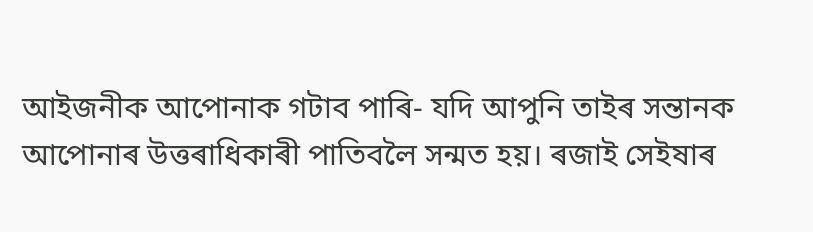আইজনীক আপোনাক গটাব পাৰি- যদি আপুনি তাইৰ সন্তানক আপোনাৰ উত্তৰাধিকাৰী পাতিবলৈ সন্মত হয়। ৰজাই সেইষাৰ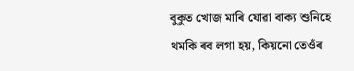বুকুত খোজ মাৰি যোৱা বাক্য শুনিহে থমকি ৰব লগা হয়, কিয়নো তেওঁৰ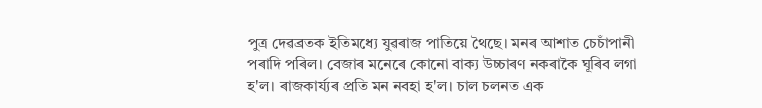পুত্ৰ দেৱব্ৰতক ইতিমধ্যে যুৱৰাজ পাতিয়ে থৈছে। মনৰ আশাত চেচাঁপানী পৰাদি পৰিল। বেজাৰ মনেৰে কোনো বাক্য উচ্চাৰণ নকৰাকৈ ঘূৰিব লগা হ'ল। ৰাজকাৰ্য্যৰ প্ৰতি মন নবহা হ'ল। চাল চলনত এক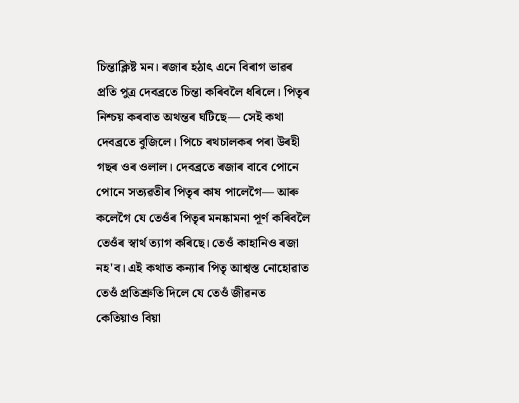চিন্তাক্লিষ্ট মন। ৰজাৰ হঠাৎ এনে বিৰাগ ভাৱৰ প্ৰতি পুত্ৰ দেবব্ৰতে চিন্তা কৰিবলৈ ধৰিলে। পিতৃৰ নিশ্চয় কৰবাত অথন্তৰ ঘটিছে— সেই কথা দেবব্ৰতে বুজিলে। পিচে ৰথচালকৰ পৰা উৰহী গছৰ ওৰ ওলাল। দেবব্ৰতে ৰজাৰ বাবে পোনে পোনে সত্যৱতীৰ পিতৃৰ কাষ পালেগৈ— আৰু কলেগৈ যে তেওঁৰ পিতৃৰ মনষ্কামনা পূৰ্ণ কৰিবলৈ তেওঁৰ স্বাৰ্থ ত্যাগ কৰিছে। তেওঁ কাহানিও ৰজা নহ'ব। এই কথাত কন্যাৰ পিতৃ আশ্বস্ত নোহোৱাত তেওঁ প্ৰতিশ্ৰুতি দিলে যে তেওঁ জীৱনত কেতিয়াও বিয়া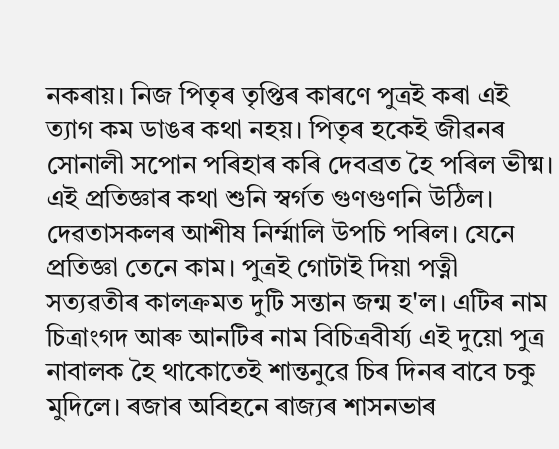নকৰায়। নিজ পিতৃৰ তৃপ্তিৰ কাৰণে পুত্ৰই কৰা এই ত্যাগ কম ডাঙৰ কথা নহয়। পিতৃৰ হকেই জীৱনৰ সোনালী সপোন পৰিহাৰ কৰি দেবব্ৰত হৈ পৰিল ভীষ্ম। এই প্ৰতিজ্ঞাৰ কথা শুনি স্বৰ্গত গুণগুণনি উঠিল। দেৱতাসকলৰ আশীষ নিৰ্ম্মালি উপচি পৰিল। যেনে প্ৰতিজ্ঞা তেনে কাম। পুত্ৰই গোটাই দিয়া পত্নী সত্যৱতীৰ কালক্ৰমত দুটি সন্তান জন্ম হ'ল। এটিৰ নাম চিত্ৰাংগদ আৰু আনটিৰ নাম বিচিত্ৰবীৰ্য্য এই দুয়ো পুত্ৰ নাবালক হৈ থাকোতেই শান্তনুৱে চিৰ দিনৰ বাবে চকু মুদিলে। ৰজাৰ অবিহনে ৰাজ্যৰ শাসনভাৰ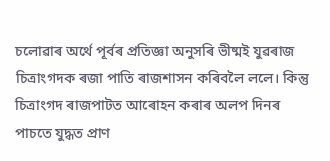চলোৱাৰ অৰ্থে পূৰ্বৰ প্ৰতিজ্ঞা অনুসৰি ভীষ্মই যুৱৰাজ চিত্ৰাংগদক ৰজা পাতি ৰাজশাসন কৰিবলৈ ললে। কিন্তু চিত্ৰাংগদ ৰাজপাটত আৰোহন কৰাৰ অলপ দিনৰ পাচতে যুদ্ধত প্ৰাণ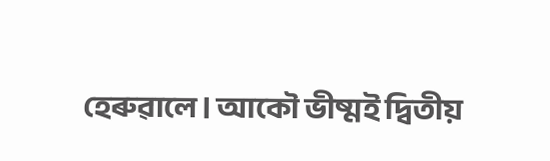হেৰুৱালে। আকৌ ভীষ্মই দ্বিতীয়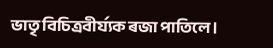ভাতৃ বিচিত্ৰবীৰ্য্যক ৰজা পাতিলে।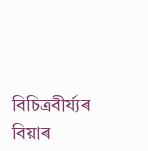বিচিত্ৰবীৰ্য্যৰ বিয়াৰ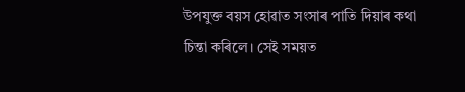উপযুক্ত বয়স হোৱাত সংসাৰ পাতি দিয়াৰ কথা চিন্তা কৰিলে। সেই সময়ত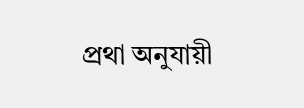প্ৰথা অনুযায়ী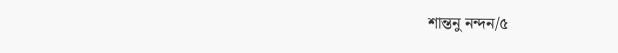শান্তনু নন্দন/৫